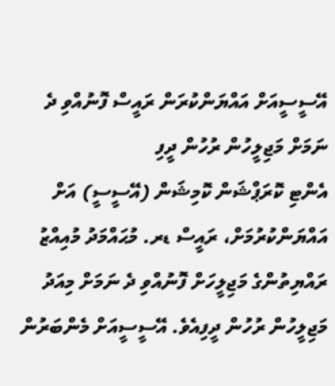އޭސީސީއަށް އައްޔަންކުރަން ރައީސް ފޮނުއްވި ދެ ނަމަށް މަޖިލީހުން ރުހުން ދީފި
އެންޓި ކޮރަޕްޝަން ކޮމިޝަން (އޭސީސީ) އަށް އައްޔަންކުރުމަށް، ރައީސް ޑރ. މުޙައްމަދު މުއިއްޒު ރައްޔިތުންގެ މަޖިލީހަށް ފޮނުއްވި ދެ ނަމަށް މިއަދު މަޖިލީހުން ރުހުން ދީފިއެވެ. އޭސީސީއަށް މެންބަރުން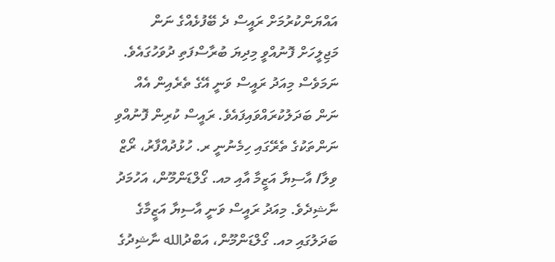އައްޔަންކުރުމަށް ރައީސް ދެ ބޭފުޅެއްގެ ނަން މަޖިލީހަށް ފޮނުއްވީ މިދިޔަ ބުރާސްފަތި ދުވަހުގައެވެ. ނަމަވެސް މިއަދު ރައީސް ވަނީ އޭގެ ތެރެއިން އެއް ނަން ބަދަލުކުރައްވައިފައެވެ. ރައީސް ކުރިން ފޮނުއްވި ނަންތަކުގެ ތެރޭގައި ހިމެނުނީ ރ. ހުޅުދުއްފާރު، ރޯޒް ވިލާ/ އާސިޔާ އަޒީމާ އާއި މއ. ގޯލްޑަންމޫން، އަހުމަދު ނާޝިދެވެ. މިއަދު ރައީސް ވަނީ އާސިޔާ އަޒީމާގެ ބަދަލުގައި މއ. ގޯލްޑަންމޫން، އަބްދުالله ނާޝިދުގެ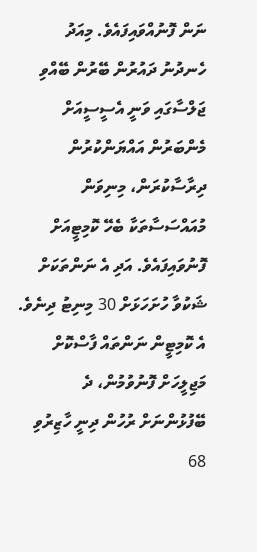ނަން ފޮނުއްވައިފައެވެ. މިއަދު ހެނދުނު ދައުރުން ބޭރުން ބޭއްވި ޖަލްސާގައި ވަނީ އެސީސީއަށް މެންބަރުން އައްޔަންކުރުން ދިރާސާކުރަން، މިނިވަން މުއައްސަސާތަކާ ބެހޭ ކޮމިޓީއަށް ފޮނުވައިފައެވެ. އަދި އެ ނަންތަކަށް ޝަކުވާ ހުށަހަޅަށް 30 މިނިޓު ދިނެވެ. އެ ކޮމިޓީން ނަންތައް ފާސްކޮށް މަޖިލީހަށް ފޮނުވުމުން، ދެ ބޭފުޅުންނަށް ރުހުން ދިނީ ހާޒިރުވި 68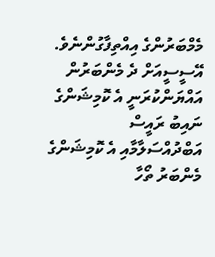މެމްބަރުންގެ އިއްތިފާގުންނެވެ. އޭސީސީއަށް ދެ މެންބަރުން އައްޔަންކުރަނީ އެ ކޮމިޝަންގެ ނައިބު ރައީސް އަބްދުއްސަލާމާއި އެ ކޮމިޝަންގެ މެންބަރު ތޯހާ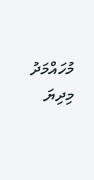މުހައްމަދު މިދިޔަ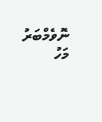ނޮވެމްބަރު މަހު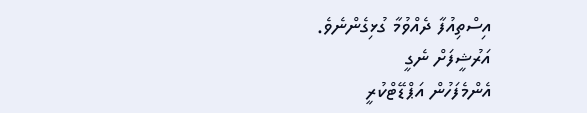އިސްތިއުފާ ދެއްވުމާ ގުޅިގެންނެވެ.
އަރުޝީފަށް ނެގީ
އެންމެފަހުން އަޕްޑޭޓްކުރީ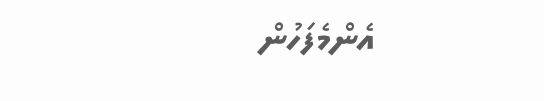އެންމެފަހުން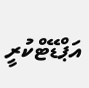އަޕްޑޭޓްކުރީ